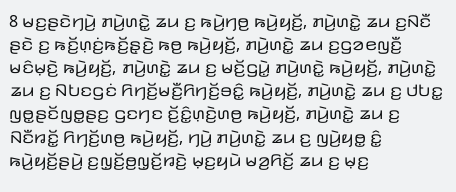8 ꤗꤢ꤬ꤔꤢꤧꤚꤣꤧ꤬ ꤊꤣꤧ꤬ꤛꤢꤧ꤭ ꤘꤣ ꤢ꤬ ꤒꤣꤧ꤬ꤚꤥ꤬ ꤒꤣꤧ꤬ꤟꤢꤩ꤬, ꤊꤣꤧ꤬ꤛꤢꤧ꤭ ꤘꤣ ꤢ꤬ꤡꤢꤪ ꤔꤢꤧ ꤢ꤬ ꤒꤢꤩ꤬ꤛ꤫ꤢꤦ꤬ꤒꤢꤩ꤬ꤔ꤫ꤢꤧ꤬ ꤒꤥ꤬ ꤒꤣꤧ꤬ꤟꤢꤩ꤬, ꤊꤣꤧ꤬ꤛꤢꤧ꤭ ꤘꤣ ꤢ꤬ꤞꤤꤕꤜꤢꤪ꤬ ꤗꤢꤨꤗ꤫ꤢꤧ꤬ ꤒꤣꤧ꤬ꤟꤢꤩ꤬, ꤊꤣꤧ꤬ꤛꤢꤧ꤭ ꤘꤣ ꤢ꤬ ꤗꤢꤩ꤬ꤞꤣꤧ꤭ ꤊꤣꤧ꤬ꤛꤢꤧ꤭ ꤒꤣꤧ꤬ꤟꤢꤩ꤬, ꤊꤣꤧ꤬ꤛꤢꤧ꤭ ꤘꤣ ꤢ꤬ ꤡꤝꤢꤞꤢꤦ ꤖꤚꤢꤩ꤬ꤗꤢꤪ꤬ꤖꤚꤢꤩ꤬ꤋꤢꤨ꤭ ꤒꤣꤧ꤬ꤟꤢꤩ꤬, ꤊꤣꤧ꤬ꤛꤢꤧ꤭ ꤘꤣ ꤢ꤬ ꤓꤝꤢ꤭ ꤜꤥ꤭ꤔꤢꤩꤜꤥ꤭ꤔꤢ꤬ ꤞꤢꤚꤢ ꤢꤩ꤬ꤢꤨ꤭ꤛ꤫ꤢꤧ꤬ꤛꤥ꤬ ꤒꤣꤧ꤬ꤟꤢꤩ꤬, ꤊꤣꤧ꤬ꤛꤢꤧ꤭ ꤘꤣ ꤢ꤬ ꤡꤢꤪꤙꤢꤩ꤭ ꤖꤚꤢꤩ꤬ꤛꤥ꤬ ꤒꤣꤧ꤬ꤟꤢꤩ꤬, ꤚꤣꤧ꤬ ꤊꤣꤧ꤬ꤛꤢꤧ꤭ ꤘꤣ ꤢ꤬ ꤜꤣꤧ꤬ꤟꤥ꤭ ꤢꤨ꤭ ꤒꤣꤧ꤬ꤟꤢꤩ꤬ꤔꤣꤧ꤬ ꤢ꤬ꤜ꤫ꤢꤩ꤬ꤥ꤬ꤜ꤫ꤢꤩ꤬ꤙꤢꤧ꤬ ꤗ꤫ꤢ꤬ꤟꤣꤧ ꤗꤤ꤬ꤖꤢꤩ꤬ ꤘꤣ ꤢ꤬ ꤗ꤫ꤢ꤬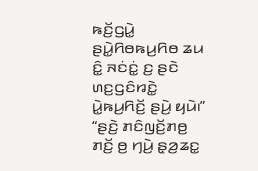ꤒꤢꤩ꤬ꤞꤣꤧ꤭ ꤔꤣꤧ꤭ꤖꤥꤒꤣ꤬ꤖꤥ ꤘꤣ ꤢꤨ꤭ ꤏꤢꤦꤢꤦ꤭ ꤢ꤬ ꤔꤢꤧ ꤛꤢ꤬ꤞꤢꤨꤙꤢꤧ꤭ ꤣꤧ꤭ꤒꤣ꤬ꤖꤢꤩ꤬ ꤔꤣꤧ꤬ ꤟꤣꤧ꤯”
“ꤔꤢꤧ꤬ ꤊꤢꤨꤜꤢꤩ꤬ꤊꤥ꤬ ꤊꤢꤩ꤬ ꤥ꤬ ꤚꤣꤧ꤬ ꤔ꤫ꤤ꤬ꤘꤢ꤭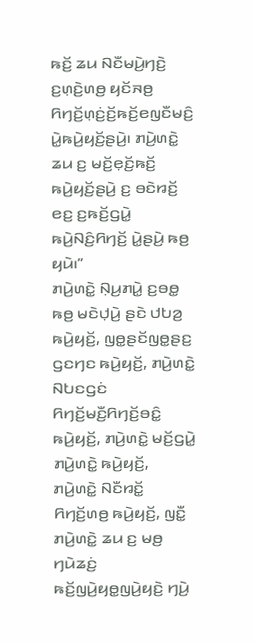ꤒꤢꤩ꤬ ꤘꤣ ꤡꤢꤪꤗꤣꤧ꤬ꤚꤢꤧ꤬ ꤢ꤬ꤛ꤫ꤢꤧ꤬ꤛꤥ꤬ ꤟꤢꤩꤏꤥ꤬ ꤖꤚꤢꤩ꤬ꤛ꤫ꤢꤦ꤬ꤢꤩ꤬ꤒꤢꤩ꤬ꤕꤜꤢꤪꤗꤢꤨ꤬ ꤣꤧ꤭ꤒꤣꤧ꤬ꤟꤢꤩ꤬ꤔꤣꤧ꤬꤯ ꤊꤣꤧ꤬ꤛꤢꤧ꤭ ꤘꤣ ꤢ꤬ ꤗꤢꤩ꤬ꤕ꤫ꤢꤩ꤬ꤒꤢꤩ꤬ ꤒꤣꤧ꤬ꤟꤢꤩ꤬ꤔꤣꤧ꤬ ꤢ꤬ ꤋꤢꤧꤙꤢꤩ꤬ ꤕꤢ꤬ ꤢ꤬ꤒꤢꤩ꤬ꤞꤣꤧ꤭ ꤒꤣꤧ꤬ꤡꤢꤨ꤬ꤖꤚꤢꤩ꤬ ꤣꤧ꤭ꤔꤣꤧ꤬ ꤒꤥ꤬ ꤟꤣꤧ꤯”
ꤊꤣꤧ꤬ꤛꤢꤧ꤭ ꤡ꤫ꤣ꤬ꤊꤣꤧ꤭ ꤢ꤬ꤋꤥ꤭ ꤒꤥ꤬ ꤗꤢꤧꤓ꤫ꤣꤧ꤬ ꤔꤢꤧ ꤓꤝꤤ꤬ ꤒꤣꤧ꤬ꤟꤢꤩ꤬, ꤜꤥ꤭ꤔꤢꤩꤜꤥ꤭ꤔꤢ꤬ ꤞꤢꤚꤢ ꤒꤣꤧ꤬ꤟꤢꤩ꤬, ꤊꤣꤧ꤬ꤛꤢꤧ꤭ ꤡꤝꤢꤞꤢꤦ ꤖꤚꤢꤩ꤬ꤗꤢꤪ꤬ꤖꤚꤢꤩ꤬ꤋꤢꤨ꤭ ꤒꤣꤧ꤬ꤟꤢꤩ꤬, ꤊꤣꤧ꤬ꤛꤢꤧ꤭ ꤗꤢꤩ꤬ꤞꤣꤧ꤭ ꤊꤣꤧ꤬ꤛꤢꤧ꤭ ꤒꤣꤧ꤬ꤟꤢꤩ꤬, ꤊꤣꤧ꤬ꤛꤢꤧ꤭ ꤡꤢꤪꤙꤢꤩ꤭ ꤖꤚꤢꤩ꤬ꤛꤥ꤬ ꤒꤣꤧ꤬ꤟꤢꤩ꤬, ꤜꤢꤪ꤭ ꤊꤣꤧ꤬ꤛꤢꤧ꤭ ꤘꤣ ꤢ꤬ ꤗꤥ꤬ ꤚꤣꤧꤘꤢꤦ꤬ ꤒꤢꤩ꤬ꤜꤣꤧ꤬ꤟꤥ꤭ꤜꤣꤧ꤬ꤟꤢꤧ꤬ ꤚꤣꤧ꤬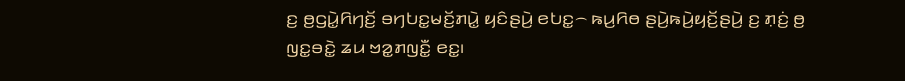ꤢ꤬ ꤥ꤬ꤞꤣꤧ꤭ꤖꤚꤢꤩ꤬ ꤋꤚꤝꤢ꤭ꤗꤢꤩ꤬ꤊꤣꤧ꤭ ꤟꤢꤨꤔꤣꤧ꤬ ꤕꤝꤢ꤭꤮ ꤒꤣ꤬ꤖꤥ ꤔꤣꤧ꤬ꤒꤣꤧ꤬ꤟꤢꤩ꤬ꤔꤣꤧ꤬ ꤢ꤬ ꤊ꤫ꤢꤦ꤬ ꤥ꤬ ꤜꤢ꤭ꤋꤢꤧ꤭ ꤘꤣ ꤠꤤ꤭ꤊꤜꤢꤪ꤭ ꤕꤢ꤭꤯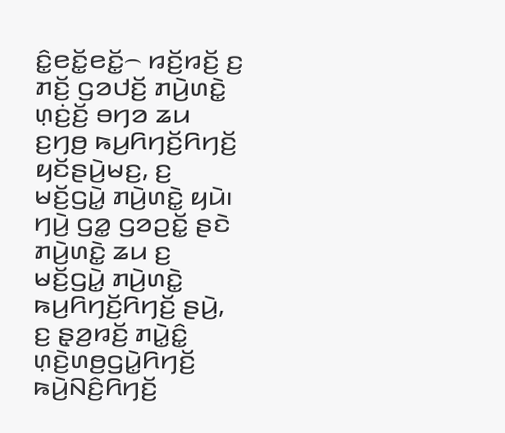ꤢꤨ꤭ꤕꤢꤩ꤭ꤕꤢꤩ꤭꤮ ꤙꤢꤩ꤬ꤙꤢꤩ꤬ ꤢ꤬ ꤊꤢꤩ꤬ ꤞꤤꤓꤢꤩ꤬ ꤊꤣꤧ꤬ꤛꤢꤧ꤭ ꤛ꤫ꤢꤦ꤬ꤢꤩ꤬ ꤋꤚꤤ ꤘꤣ ꤢ꤬ꤚꤥ꤬ ꤒꤣ꤬ꤖꤚꤢꤩ꤬ꤖꤚꤢꤩ꤬ ꤟꤢꤩꤔꤣꤧ꤬ꤗꤢ꤬, ꤢ꤬ ꤗꤢꤩ꤬ꤞꤣꤧ꤭ ꤊꤣꤧ꤬ꤛꤢꤧ꤭ ꤟꤣꤧ꤯ ꤚꤣꤧ꤬ ꤞꤤ꤭ ꤞꤤꤑꤢꤩ꤭ ꤔꤢꤧ ꤊꤣꤧ꤬ꤛꤢꤧ꤭ ꤘꤣ ꤢ꤬ ꤗꤢꤩ꤬ꤞꤣꤧ꤭ ꤊꤣꤧ꤬ꤛꤢꤧ꤭ ꤒꤣ꤬ꤖꤚꤢꤩ꤬ꤖꤚꤢꤩ꤬ ꤔꤣꤧ꤬, ꤢ꤬ ꤔ꤫ꤤ꤬ꤙꤢꤩ꤬ ꤊꤣꤧ꤭ꤢꤨ꤭ ꤛ꤫ꤢꤧ꤬ꤛꤥ꤬ꤞꤣꤧ꤭ꤖꤚꤢꤩ꤬ ꤒꤣꤧ꤬ꤡꤢꤨ꤬ꤖꤚꤢꤩ꤬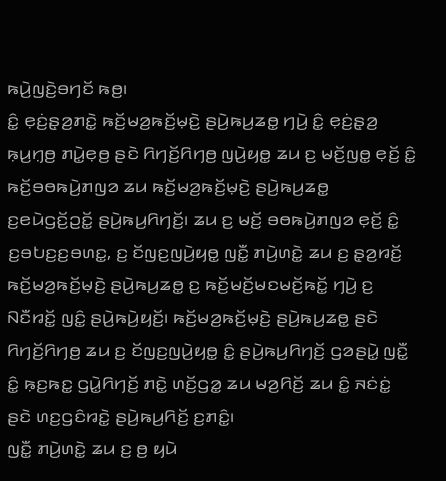ꤒꤣꤧ꤬ꤜꤢꤧ꤬ꤋꤚꤢꤩ ꤒꤥ꤬꤯
ꤢꤨ꤭ ꤕ꤫ꤢꤦ꤬ꤔ꤫ꤤ꤬ꤊꤢꤧ꤭ ꤒꤢꤩ꤬ꤗꤤ꤬ꤒꤢꤩ꤬ꤗ꤫ꤢꤧ꤬ ꤔꤣꤧ꤬ꤒꤣ꤬ꤘꤥ꤭ ꤚꤣꤧ꤬ ꤢꤨ꤭ ꤕ꤫ꤢꤦ꤬ꤔ꤫ꤤ꤬ ꤒ꤫ꤣ꤬ꤚ꤫ꤥ꤬ ꤊꤣꤧ꤭ꤕ꤫ꤥ꤬ ꤔꤢꤧ ꤖꤚꤢꤩ꤬ꤖꤚꤥ꤬ ꤜꤣꤧ꤬ꤟꤥ꤭ ꤘꤣ ꤢ꤬ ꤗꤢꤩ꤬ꤜꤥ꤭ ꤕ꤫ꤢꤩ꤬ ꤢꤨ꤭ ꤒꤢꤩ꤬ꤋꤥꤒꤣꤧ꤬ꤊꤜꤤ ꤘꤣ ꤒꤢꤩ꤬ꤗꤤ꤬ꤒꤢꤩ꤬ꤗ꤫ꤢꤧ꤬ ꤔꤣꤧ꤬ꤒꤣ꤬ꤘꤥ꤭ ꤢ꤬ꤕꤣꤧꤞꤢꤩ꤬ꤑꤢꤩ꤭ ꤔꤣꤧ꤬ꤒꤣ꤬ꤖꤚꤢꤩ꤬꤯ ꤘꤣ ꤢ꤬ ꤗꤢꤩ꤬ ꤋꤥꤒꤣꤧ꤬ꤊꤜꤤ ꤕ꤫ꤢꤩ꤬ ꤢꤨ꤭ ꤢ꤬ꤋꤝꤢ꤬ꤢ꤬ꤋꤛꤢ꤭, ꤢ꤬ ꤢꤩꤜꤢ꤬ꤜꤣꤧ꤬ꤟꤥ꤭ ꤜꤢꤪ꤭ ꤊꤣꤧ꤬ꤛꤢꤧ꤭ ꤘꤣ ꤢ꤬ ꤔ꤫ꤤ꤬ꤙꤢꤩ꤬ ꤒꤢꤩ꤬ꤗꤤ꤬ꤒꤢꤩ꤬ꤗ꤫ꤢꤧ꤬ ꤔꤣꤧ꤬ꤒꤣ꤬ꤘꤥ꤭ ꤢ꤬ ꤒꤢꤩ꤬ꤗꤢꤩ꤬ꤗꤢꤗꤢꤩ꤬ꤒꤢꤩ꤭ ꤚꤣꤧ꤬ ꤢ꤬ ꤡꤢꤪꤙꤢꤩ꤭ ꤜꤢꤨ꤭ ꤔꤣꤧ꤬ꤒꤣꤧ꤬ꤟꤢꤩ꤬꤯ ꤒꤢꤩ꤬ꤗꤤ꤬ꤒꤢꤩ꤬ꤗ꤫ꤢꤧ꤬ ꤔꤣꤧ꤬ꤒꤣ꤬ꤘꤥ꤭ ꤔꤢꤧ ꤖꤚꤢꤩ꤬ꤖꤚꤥ꤬ ꤘꤣ ꤢ꤬ ꤢꤩꤜꤢ꤬ꤜꤣꤧ꤬ꤟꤥ꤭ ꤢꤨ꤭ ꤔꤣꤧ꤬ꤒꤣ꤬ꤖꤚꤢꤩ꤬ ꤞꤤꤔꤣꤧ꤭ ꤜꤢꤪ꤭ ꤢꤨ꤭ ꤒ꤫ꤢ꤬ꤒꤢ꤭ ꤞꤣꤧ꤭ꤖꤚꤢꤩ꤬ ꤊꤢꤧ꤭ ꤛꤢꤩ꤬ꤞꤤ꤭ ꤘꤣ ꤗꤤ꤬ꤖꤢꤩ꤬ ꤘꤣ ꤢꤨ꤭ ꤏꤢꤦꤢꤦ꤭ ꤔꤢꤧ ꤛꤢ꤬ꤞꤢꤨꤙꤢꤧ꤭ ꤔꤣꤧ꤬ꤒꤣ꤬ꤖꤢꤩ꤬ ꤢ꤬ꤊꤢꤨ꤭꤯
ꤜꤢꤪ꤭ ꤊꤣꤧ꤬ꤛꤢꤧ꤭ ꤘꤣ ꤢ꤬ ꤥ꤬ ꤟꤣꤧ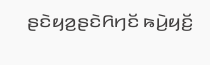ꤔꤢꤧꤟꤤ꤬ꤔꤢꤧꤖꤚꤢꤩ ꤒꤣꤧ꤬ꤟꤢꤩ꤬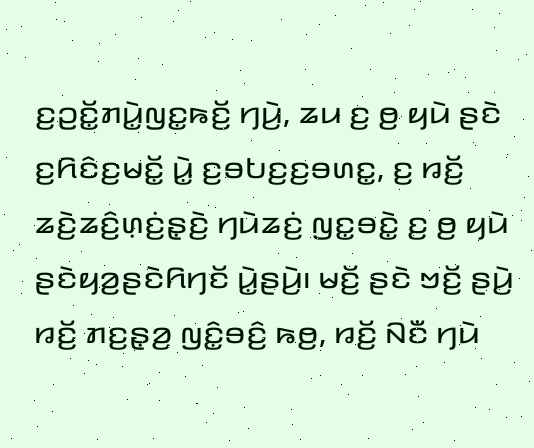ꤢ꤬ꤑꤢꤩ꤭ꤊꤣꤧ꤭ꤜꤢ꤭ꤒꤢꤩ꤬ ꤚꤣꤧ꤬, ꤘꤣ ꤢ꤬ ꤥ꤬ ꤟꤣꤧ ꤔꤢꤧ ꤢ꤬ꤖꤢꤨꤢ꤬ꤗꤢꤩ꤭ ꤣꤧ꤭ ꤢ꤬ꤋꤝꤢ꤬ꤢ꤬ꤋꤛꤢ꤭, ꤢ꤬ ꤙꤢꤩ꤬ ꤘꤢꤧ꤬ꤘꤢꤨ꤬ꤛ꤫ꤢꤦ꤬ꤔ꤫ꤢꤧ꤬ ꤚꤣꤧꤘꤢꤦ꤬ ꤜꤢ꤭ꤋꤢꤧ꤭ ꤢ꤬ ꤥ꤬ ꤟꤣꤧ ꤔꤢꤧꤟꤤ꤬ꤔꤢꤧꤖꤚꤢꤩ ꤣꤧ꤭ꤔꤣꤧ꤬꤯ ꤗꤢꤩ꤬ ꤔꤢꤧ ꤠꤢꤩ꤬ ꤔꤣꤧ꤬ ꤙꤢꤩ꤬ ꤊꤢ꤬ꤔ꤫ꤤ꤬ ꤜꤢꤨ꤭ꤋꤢꤨ꤬ ꤒꤥ꤬, ꤙꤢꤩ꤬ ꤡꤢꤪ ꤚꤣꤧ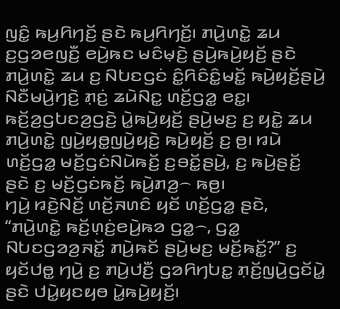ꤜꤢꤨ꤭ ꤒꤣ꤬ꤖꤚꤢꤩ꤬ ꤔꤢꤧ ꤒꤣ꤬ꤖꤚꤢꤩ꤬꤯ ꤊꤣꤧ꤬ꤛꤢꤧ꤭ ꤘꤣ ꤢ꤬ꤞꤤꤕꤜꤢꤪ꤬ ꤕꤣꤧ꤬ꤒꤢ ꤗꤢꤨꤗ꤫ꤢꤧ꤬ ꤔꤣꤧ꤬ꤒꤣꤧ꤬ꤟꤢꤩ꤬ ꤔꤢꤧ ꤊꤣꤧ꤬ꤛꤢꤧ꤭ ꤘꤣ ꤢ꤬ ꤡꤝꤢꤞꤢꤦ ꤢꤨ꤭ꤖꤢꤨꤢꤨ꤭ꤗꤢꤩ꤭ ꤒꤣꤧ꤬ꤟꤢꤩ꤬ꤔꤣꤧ꤬ ꤡꤢꤪꤗꤣꤧ꤬ꤚꤢꤧ꤬ ꤊ꤫ꤢꤦ꤬ ꤘꤣꤧꤡꤢ꤭ ꤛꤢꤩ꤬ꤞꤤ꤭ ꤕꤢ꤭꤯
ꤒꤢꤩ꤬ꤤ꤬ꤞꤝꤢꤤ꤬ꤞꤢꤧ꤬ ꤣꤧ꤭ꤒꤣꤧ꤬ꤟꤢꤩ꤬ ꤔꤣꤧ꤬ꤗꤢ꤬ ꤢ꤬ ꤟꤢꤧ꤭ ꤘꤣ ꤊꤣꤧ꤬ꤛꤢꤧ꤭ ꤜꤣꤧ꤬ꤟꤥ꤭ꤜꤣꤧ꤬ꤟꤢꤧ꤬ ꤒꤣꤧ꤬ꤟꤢꤩ꤬ ꤢ꤬ ꤥ꤬꤯ ꤙꤣꤧ ꤛꤢꤩ꤬ꤞꤤ꤭ ꤗꤢꤩ꤬ꤞꤢꤦꤡꤣꤧꤒꤢꤩ꤬ ꤢ꤬ꤋꤢꤩ꤭ꤔꤣꤧ꤬, ꤢ꤬ ꤒꤣꤧ꤬ꤔꤢꤩ꤬ ꤔꤢꤧ ꤢ꤬ ꤗꤢꤩ꤬ꤞꤢꤦꤒꤢꤩ꤬ ꤒꤣꤧ꤬ꤊꤤ꤬꤮ ꤒꤥ꤬꤯
ꤚꤣꤧ꤬ ꤙꤢꤧ꤬ꤡꤢꤩ꤬ ꤛꤢꤩ꤬ꤏꤛꤢꤨ ꤟꤢꤩ ꤛꤢꤩ꤬ꤞꤤ꤭ ꤔꤢꤧ, “ꤊꤣꤧ꤬ꤛꤢꤧ꤭ ꤒꤢꤩ꤬ꤛ꤫ꤢꤦ꤬ꤕꤣꤧ꤬ꤒꤤ ꤞꤤ꤭꤮, ꤞꤤ꤭ ꤡꤝꤢꤞꤤꤤ꤬ꤏꤢꤩ꤭ ꤊꤣꤧ꤬ꤒꤢꤩ ꤔꤣꤧ꤬ꤗꤢ꤬ ꤗꤢꤩ꤬ꤒꤢꤩ꤭?” ꤢ꤬ ꤟꤢꤩꤓꤥ꤭ ꤚꤣꤧ꤬ ꤢ꤬ ꤊꤣꤧ꤬ꤓꤢꤪ꤬ ꤞꤤꤖꤚꤝꤢ꤭ ꤊ꤫ꤢꤩ꤬ꤜꤣꤧ꤬ꤞꤢꤩꤣꤧ꤭ ꤔꤢꤧ ꤓꤣꤧ꤭ꤟꤢꤟꤥ ꤣꤧ꤭ꤒꤣꤧ꤬ꤟꤢꤩ꤬꤯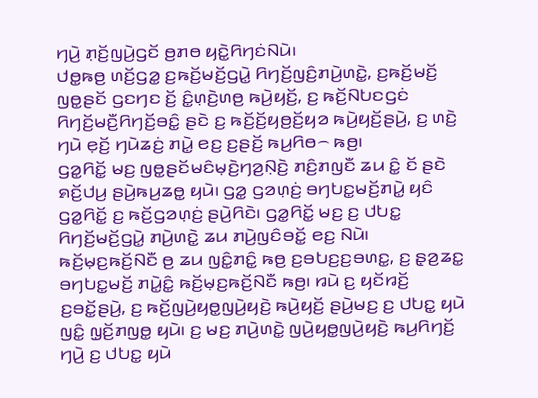ꤚꤣꤧ꤬ ꤊ꤫ꤢꤩ꤬ꤜꤣꤧ꤬ꤞꤢꤩ ꤥ꤬ꤊꤥ ꤟꤢꤧ꤭ꤖꤚꤢꤦꤡꤣꤧ꤯
ꤓꤥ꤭ꤒꤥ꤬ ꤛꤢꤩ꤬ꤞꤤ꤭ ꤢ꤬ꤒꤢꤩ꤬ꤗꤢꤩ꤬ꤞꤣꤧ꤭ ꤖꤚꤢꤩ꤬ꤜꤢꤨ꤬ꤊꤣꤧ꤬ꤛꤢꤧ꤭, ꤢ꤬ꤒꤢꤩ꤬ꤗꤢꤩ꤬ ꤜꤥ꤭ꤔꤢꤩ ꤞꤢꤚꤢ ꤢꤩ꤬ ꤢꤨ꤭ꤛ꤫ꤢꤧ꤬ꤛꤥ꤬ ꤒꤣꤧ꤬ꤟꤢꤩ꤬, ꤢ꤬ ꤒꤢꤩ꤬ꤡꤝꤢꤞꤢꤦ ꤖꤚꤢꤩ꤬ꤗꤢꤪ꤬ꤖꤚꤢꤩ꤬ꤋꤢꤨ꤭ ꤔꤢꤧ ꤢ꤬ ꤒꤢꤩ꤬ꤢꤩ꤬ꤟꤥ꤬ꤢꤩ꤬ꤟꤤ ꤒꤣꤧ꤬ꤟꤢꤩ꤬ꤔꤣꤧ꤬, ꤢ꤬ ꤛꤢꤧ꤬ ꤚꤣꤧ ꤕ꤫ꤢꤩ꤬ ꤚꤣꤧꤘꤢꤦ꤬ ꤊꤣꤧ꤭ ꤕꤢ꤬ ꤢ꤬ꤔꤢꤩ꤬ ꤒꤣ꤬ꤖꤥ꤮ ꤒꤥ꤬꤯
ꤞꤤ꤭ꤖꤢꤩ꤭ ꤗꤢ꤬ ꤜꤥ꤭ꤔꤢꤩꤗꤢꤨꤗ꤫ꤢꤧ꤬ꤚꤤ꤬ꤡ꤫ꤢꤧ꤬ ꤊꤢꤨ꤬ꤊꤜꤢꤪ ꤘꤣ ꤢꤨ꤭ ꤢꤩ ꤔꤢꤧ ꤎꤢꤩ꤬ꤓꤣ꤬ ꤔꤣꤧ꤬ꤒꤣ꤬ꤘꤥ꤭ ꤟꤣꤧ꤯ ꤞꤤ꤭ ꤞꤤꤛ꤫ꤢꤦ꤬ ꤋꤚꤝꤢ꤭ꤗꤢꤩ꤬ꤊꤣꤧ꤭ ꤟꤢꤨ ꤞꤤ꤭ꤖꤢꤩ꤭ ꤢ꤬ ꤒꤢꤩ꤬ꤞꤤꤛ꤫ꤢꤦ꤬ ꤔꤣꤧ꤬ꤖꤢꤧ꤯ ꤞꤤ꤭ꤖꤢꤩ꤭ ꤗꤢ꤬ ꤢ꤬ ꤓꤝꤢ꤭ ꤖꤚꤢꤩ꤬ꤗꤢꤩ꤬ꤞꤣꤧ꤭ ꤊꤣꤧ꤬ꤛꤢꤧ꤭ ꤘꤣ ꤊꤣꤧ꤬ꤜꤢꤨꤋꤢꤩ꤭ ꤕꤢ꤬ ꤡꤣꤧ꤯ ꤒꤢꤩ꤬ꤗ꤫ꤢ꤬ꤒꤢꤩ꤬ꤡꤢꤪ ꤥ꤬ ꤘꤣ ꤜꤢꤨ꤭ꤊꤢꤨ꤭ ꤒꤥ꤬ ꤢ꤬ꤋꤝꤢ꤬ꤢ꤬ꤋꤛꤢ꤭, ꤢ꤬ ꤔ꤫ꤤ꤬ꤘꤢ꤭ ꤋꤚꤝꤢ꤭ꤗꤢꤩ꤬ ꤊꤣꤧ꤭ꤢꤨ꤭ ꤒꤢꤩ꤬ꤗ꤫ꤢ꤬ꤒꤢꤩ꤬ꤡꤢꤪ ꤒꤥ꤬꤯ ꤙꤣꤧ ꤢ꤬ ꤟꤢꤩꤙꤢꤩ꤬ ꤢ꤬ꤋꤢꤩ꤭ꤔꤣꤧ꤬, ꤢ꤬ ꤒꤢꤩ꤬ꤜꤣꤧ꤬ꤟꤥ꤭ꤜꤣꤧ꤬ꤟꤢꤧ꤬ ꤒꤣꤧ꤬ꤟꤢꤩ꤬ ꤔꤣꤧ꤬ꤗꤢ꤬ ꤢ꤬ ꤓꤝꤢ꤭ ꤟꤣꤧ ꤜꤢꤨ꤭ ꤜ꤫ꤢꤩ꤬ꤊꤜꤥ꤭ ꤟꤣꤧ꤯ ꤢ꤬ ꤗꤢ꤬ ꤊꤣꤧ꤬ꤛꤢꤧ꤭ ꤜꤣꤧ꤬ꤟꤥ꤭ꤜꤣꤧ꤬ꤟꤢꤧ꤬ ꤒꤣ꤬ꤖꤚꤢꤩ꤬ ꤚꤣꤧ꤬ ꤢ꤬ ꤓꤝꤢ꤭ ꤟꤣꤧ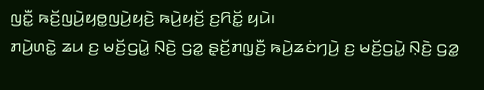ꤜꤢꤪ꤭ ꤒꤢꤩ꤬ꤜꤣꤧ꤬ꤟꤥ꤭ꤜꤣꤧ꤬ꤟꤢꤧ꤬ ꤒꤣꤧ꤬ꤟꤢꤩ꤬ ꤢ꤬ꤖꤢꤩ꤭ ꤟꤣꤧ꤯
ꤊꤣꤧ꤬ꤛꤢꤧ꤭ ꤘꤣ ꤢ꤬ ꤗꤢꤩ꤬ꤞꤣꤧ꤭ ꤡ꤫ꤢꤧ꤬ ꤞꤤ꤭ ꤔ꤫ꤢꤩ꤬ꤊꤜ꤫ꤢꤪ꤬ ꤒꤣꤧ꤬ꤘꤢꤦꤚꤣꤧ꤬ ꤢ꤬ ꤗꤢꤩ꤬ꤞꤣꤧ꤭ ꤡ꤫ꤢꤧ꤬ ꤞꤤ꤭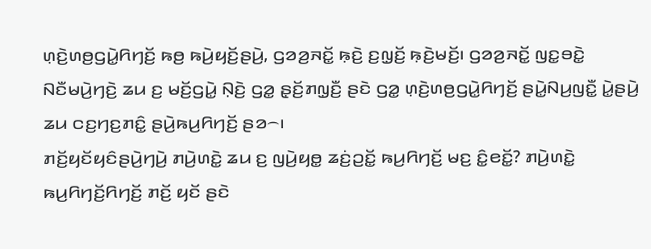ꤛ꤫ꤢꤧ꤬ꤛꤥ꤬ꤞꤣꤧ꤭ꤖꤚꤢꤩ꤬ ꤒꤥ꤬ ꤒꤣꤧ꤬ꤟꤢꤩ꤬ꤔꤣꤧ꤬, ꤞꤤꤤ꤬ꤏꤢꤩ꤭ ꤒ꤫ꤢꤧ꤬ ꤢ꤬ꤜ꤫ꤢꤩ꤬ ꤒ꤫ꤢꤧ꤬ꤗꤢꤩ꤬꤯ ꤞꤤꤤ꤬ꤏꤢꤩ꤭ ꤜꤢ꤭ꤋꤢꤧ꤭ ꤡꤢꤪꤗꤣꤧ꤬ꤚꤢꤧ꤬ ꤘꤣ ꤢ꤬ ꤗꤢꤩ꤬ꤞꤣꤧ꤭ ꤡ꤫ꤢꤧ꤬ ꤞꤤ꤭ ꤔ꤫ꤢꤩ꤬ꤊꤜ꤫ꤢꤪ꤬ ꤔꤢꤧ ꤞꤤ꤭ ꤛ꤫ꤢꤧ꤬ꤛꤥ꤬ꤞꤣꤧ꤭ꤖꤚꤢꤩ꤬ ꤔꤣꤧ꤭ꤡꤣ꤬ꤜꤢꤪ꤭ ꤣꤧ꤭ꤔꤣꤧ꤬ ꤘꤣ ꤍꤢ꤬ꤚꤢ꤬ꤊꤢꤨ꤭ ꤔꤣꤧ꤬ꤒꤣ꤬ꤖꤚꤢꤩ꤬ ꤔꤤ꤮꤯
ꤊꤢꤩ꤬ꤟꤢꤩꤟꤢꤨꤔꤣꤧ꤬ꤚꤣꤧ꤬ ꤊꤣꤧ꤬ꤛꤢꤧ꤭ ꤘꤣ ꤢ꤬ ꤜꤣꤧ꤬ꤟꤥ꤭ ꤘꤢꤦ꤬ꤑꤢꤩ꤭ ꤒꤣ꤬ꤖꤚꤢꤩ꤬ ꤗꤢ꤬ ꤢꤨ꤭ꤕꤢꤩ꤭? ꤊꤣꤧ꤬ꤛꤢꤧ꤭ ꤒꤣ꤬ꤖꤚꤢꤩ꤬ꤖꤚꤢꤩ꤬ ꤊꤢꤩ꤬ ꤟꤢꤩ ꤔꤢꤧ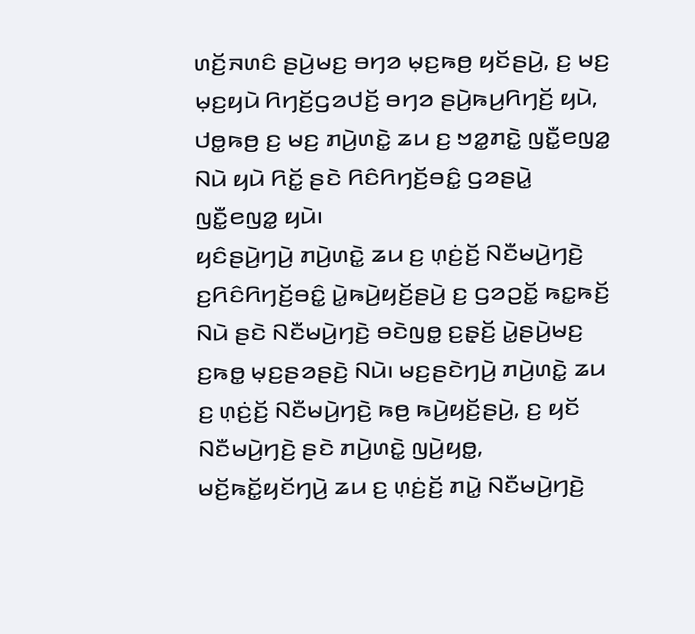ꤛꤢꤩ꤬ꤏꤛꤢꤨ ꤔꤣꤧ꤬ꤗꤢ꤬ ꤋꤚꤤ ꤗ꤫ꤢ꤬ꤒꤥ꤬ ꤟꤢꤩꤔꤣꤧ꤬, ꤢ꤬ ꤗꤢ꤬ ꤗ꤫ꤢ꤬ꤟꤣꤧ ꤖꤚꤢꤩ꤬ꤞꤤꤓꤢꤩ꤬ ꤋꤚꤤ ꤔꤣꤧ꤬ꤒꤣ꤬ꤖꤚꤢꤩ꤬ ꤟꤣꤧ, ꤓꤥ꤭ꤒꤥ꤬ ꤢ꤬ ꤗꤢ꤬ ꤊꤣꤧ꤬ꤛꤢꤧ꤭ ꤘꤣ ꤢ꤬ ꤠꤤ꤭ꤊꤢꤧ꤭ ꤜꤢꤪ꤭ꤕꤜꤤ꤭ ꤡꤣꤧ ꤟꤣꤧ ꤖꤢꤩ꤭ ꤔꤢꤧ ꤖꤢꤨꤖꤚꤢꤩ꤬ꤋꤢꤨ꤭ ꤞꤤꤔꤣꤧ꤭ ꤜꤢꤪ꤭ꤕꤜꤤ꤭ ꤟꤣꤧ꤯
ꤟꤢꤨꤔꤣꤧ꤬ꤚꤣꤧ꤬ ꤊꤣꤧ꤬ꤛꤢꤧ꤭ ꤘꤣ ꤢ꤬ ꤛ꤫ꤢꤦ꤬ꤢꤩ꤬ ꤡꤢꤪꤗꤣꤧ꤬ꤚꤢꤧ꤬ ꤢ꤬ꤖꤢꤨꤖꤚꤢꤩ꤬ꤋꤢꤨ꤭ ꤣꤧ꤭ꤒꤣꤧ꤬ꤟꤢꤩ꤬ꤔꤣꤧ꤬ ꤢ꤬ ꤞꤤꤑꤢꤩ꤭ ꤒꤢ꤭ꤒꤢꤩ꤬ ꤡꤣꤧ ꤔꤢꤧ ꤡꤢꤪꤗꤣꤧ꤬ꤚꤢꤧ꤬ ꤋꤢꤧꤜꤥ꤭ ꤢ꤬ꤔ꤫ꤢꤩ꤬ ꤣꤧ꤭ꤔꤣꤧ꤬ꤗꤢ꤬ ꤢ꤬ꤒꤥ꤭ ꤗ꤫ꤢ꤬ꤔꤤꤔꤢꤧ꤬ ꤡꤣꤧ꤯ ꤗꤢ꤬ꤔꤢꤧꤚꤣꤧ꤬ ꤊꤣꤧ꤬ꤛꤢꤧ꤭ ꤘꤣ ꤢ꤬ ꤛ꤫ꤢꤦ꤬ꤢꤩ꤬ ꤡꤢꤪꤗꤣꤧ꤬ꤚꤢꤧ꤬ ꤒꤥ꤬ ꤒꤣꤧ꤬ꤟꤢꤩ꤬ꤔꤣꤧ꤬, ꤢ꤬ ꤟꤢꤩ ꤡꤢꤪꤗꤣꤧ꤬ꤚꤢꤧ꤬ ꤔꤢꤧ ꤊꤣꤧ꤬ꤛꤢꤧ꤭ ꤜꤣꤧ꤬ꤟꤥ꤭, ꤗꤢꤩ꤬ꤒꤢꤩ꤭ꤟꤢꤩꤚꤣꤧ꤬ ꤘꤣ ꤢ꤬ ꤛ꤫ꤢꤦ꤬ꤢꤩ꤬ ꤊꤣꤧ꤭ ꤡꤢꤪꤗꤣꤧ꤬ꤚꤢꤧ꤬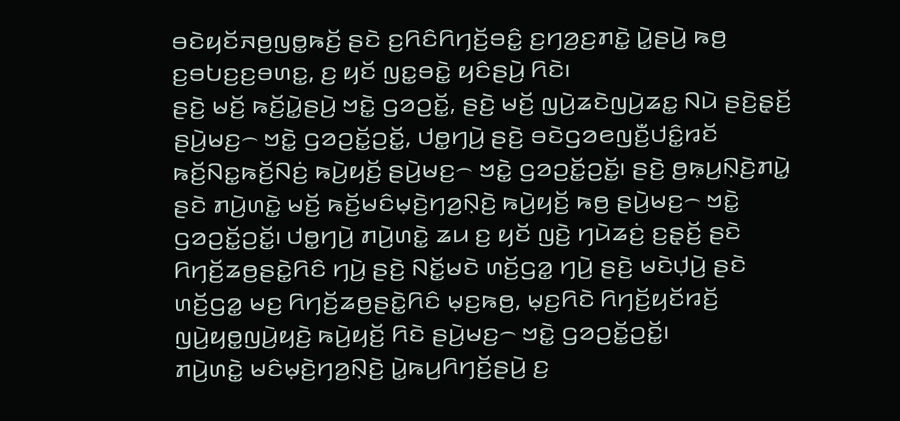ꤋꤢꤧꤟꤢꤩꤏꤥ꤬ꤜꤥ꤭ꤒꤢꤩ꤬ ꤔꤢꤧ ꤢ꤬ꤖꤢꤨꤖꤚꤢꤩ꤬ꤋꤢꤨ꤭ ꤢ꤬ꤚꤤ꤬ꤢ꤬ꤊꤢꤧ꤭ ꤣꤧ꤭ꤔꤣꤧ꤬ ꤒꤥ꤬ ꤢ꤬ꤋꤝꤢ꤬ꤢ꤬ꤋꤛꤢ꤭, ꤢ꤬ ꤟꤢꤩ ꤜꤢ꤭ꤋꤢꤧ꤭ ꤟꤢꤨꤔꤣꤧ꤬ ꤖꤢꤧ꤯
ꤔꤢꤧ꤬ ꤗꤢꤩ꤬ ꤒꤢꤩ꤬ꤣꤧ꤭ꤔꤣꤧ꤬ ꤠꤢꤧ꤭ ꤞꤤꤑꤢꤩ꤭, ꤔꤢꤧ꤬ ꤗꤢꤩ꤬ ꤜꤣꤧ꤬ꤘꤢꤧꤜꤣꤧ꤬ꤘꤢ꤭ ꤡꤣꤧ ꤔꤢꤧ꤬ꤔ꤫ꤢꤩ꤬ ꤔꤣꤧ꤬ꤗꤢ꤬꤮ ꤠꤢꤧ꤭ ꤞꤤꤑꤢꤩ꤭ꤑꤢꤩ꤭, ꤓꤥ꤭ꤚꤣꤧ꤬ ꤔꤢꤧ꤬ ꤋꤢꤧꤞꤤꤕꤜꤢꤪ꤬ꤓꤢꤨ꤭ꤙꤢꤩ ꤒꤢꤩ꤬ꤡꤢ꤭ꤒꤢꤩ꤬ꤡꤢꤦ꤬ ꤒꤣꤧ꤬ꤟꤢꤩ꤬ ꤔꤣꤧ꤬ꤗꤢ꤬꤮ ꤠꤢꤧ꤭ ꤞꤤꤑꤢꤩ꤭ꤑꤢꤩ꤭꤯ ꤔꤢꤧ꤬ ꤥ꤬ꤒ꤫ꤣ꤬ꤡ꤫ꤢꤧ꤬ꤊꤣꤧ꤭ ꤔꤢꤧ ꤊꤣꤧ꤬ꤛꤢꤧ꤭ ꤗꤢꤩ꤬ ꤒꤢꤩ꤬ꤗꤢꤨꤗ꤫ꤢꤧ꤬ꤚꤤ꤬ꤡ꤫ꤢꤧ꤬ ꤒꤣꤧ꤬ꤟꤢꤩ꤬ ꤒꤥ꤬ ꤔꤣꤧ꤬ꤗꤢ꤬꤮ ꤠꤢꤧ꤭ ꤞꤤꤑꤢꤩ꤭ꤑꤢꤩ꤭꤯ ꤓꤥ꤭ꤚꤣꤧ꤬ ꤊꤣꤧ꤬ꤛꤢꤧ꤭ ꤘꤣ ꤢ꤬ ꤟꤢꤩ ꤜꤢꤧ꤬ ꤚꤣꤧꤘꤢꤦ꤬ ꤢ꤬ꤔ꤫ꤢꤩ꤬ ꤔꤢꤧ ꤖꤚꤢꤩ꤬ꤘꤥ꤬ꤔꤢꤧ꤭ꤖꤢꤨ ꤚꤣꤧ꤬ ꤔꤢꤧ꤬ ꤡꤢꤩ꤭ꤗꤢꤧ ꤛꤢꤩ꤬ꤞꤤ꤭ ꤚꤣꤧ꤬ ꤔꤢꤧ꤬ ꤗꤢꤧꤓ꤫ꤣꤧ꤬ ꤔꤢꤧ ꤛꤢꤩ꤬ꤞꤤ꤭ ꤗꤢ꤬ ꤖꤚꤢꤩ꤬ꤘꤥ꤬ꤔꤢꤧ꤭ꤖꤢꤨ ꤗ꤫ꤢ꤬ꤒꤥ꤬, ꤗ꤫ꤢ꤬ꤖꤢꤧ ꤖꤚꤢꤩ꤬ꤟꤢꤩꤙꤢꤩ꤬ ꤜꤣꤧ꤬ꤟꤥ꤭ꤜꤣꤧ꤬ꤟꤢꤧ꤬ ꤒꤣꤧ꤬ꤟꤢꤩ꤬ ꤖꤢꤧ ꤔꤣꤧ꤬ꤗꤢ꤬꤮ ꤠꤢꤧ꤭ ꤞꤤꤑꤢꤩ꤭ꤑꤢꤩ꤭꤯
ꤊꤣꤧ꤬ꤛꤢꤧ꤭ ꤗꤢꤨꤗ꤫ꤢꤧ꤬ꤚꤤ꤬ꤡ꤫ꤢꤧ꤬ ꤣꤧ꤭ꤒꤣ꤬ꤖꤚꤢꤩ꤬ꤔꤣꤧ꤬ ꤢ꤬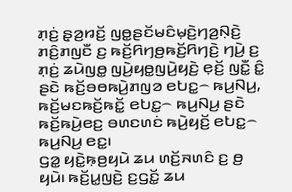ꤊ꤫ꤢꤦ꤬ ꤔ꤫ꤤ꤬ꤙꤢꤩ꤬ ꤜꤥ꤭ꤔꤢꤩꤗꤢꤨꤗ꤫ꤢꤧ꤬ꤚꤤ꤬ꤡ꤫ꤢꤧ꤬ ꤊꤢꤨ꤬ꤊꤜꤢꤪ ꤢ꤬ ꤒꤢꤩ꤬ꤖꤚꤥ꤬ꤒꤢꤩ꤬ꤖꤚꤢꤧ꤬ ꤚꤣꤧ꤬ ꤢ꤬ ꤊ꤫ꤢꤦ꤬ ꤘꤣꤧꤜꤥ꤭ ꤜꤣꤧ꤬ꤟꤥ꤭ꤜꤣꤧ꤬ꤟꤢꤧ꤬ ꤕ꤫ꤢꤩ꤬ ꤜꤢꤪ꤭ ꤢꤨ꤭ ꤔꤢꤧ ꤒꤢꤩ꤬ꤋꤥꤒꤣꤧ꤬ꤊꤜꤤ ꤕꤝꤢ꤭꤮ ꤒꤣ꤬ꤡꤣ꤬, ꤒꤢꤩ꤬ꤗꤢꤒꤢꤩ꤬ꤒꤢꤩ꤭ ꤕꤝꤢ꤭꤮ ꤒꤣ꤬ꤡꤣ꤬ ꤔꤢꤧ ꤒꤢꤩ꤬ꤒꤣꤧ꤬ꤕꤢ꤬ ꤋꤛꤢꤛꤢꤦ ꤒꤣꤧ꤬ꤟꤢꤩ꤬ ꤕꤝꤢ꤭꤮ ꤒꤣ꤬ꤡꤣ꤬ ꤕꤢ꤭꤯
ꤞꤤ꤭ ꤟꤢꤧ꤭ꤒ꤫ꤥ꤬ꤟꤣꤧ ꤘꤣ ꤛꤢꤩ꤬ꤏꤛꤢꤨ ꤢ꤬ ꤥ꤬ ꤟꤣꤧ꤯ ꤒꤢꤩ꤬ꤣ꤭ꤜꤢꤧ꤬ ꤢ꤬ꤞꤢꤩ꤭ ꤘꤣ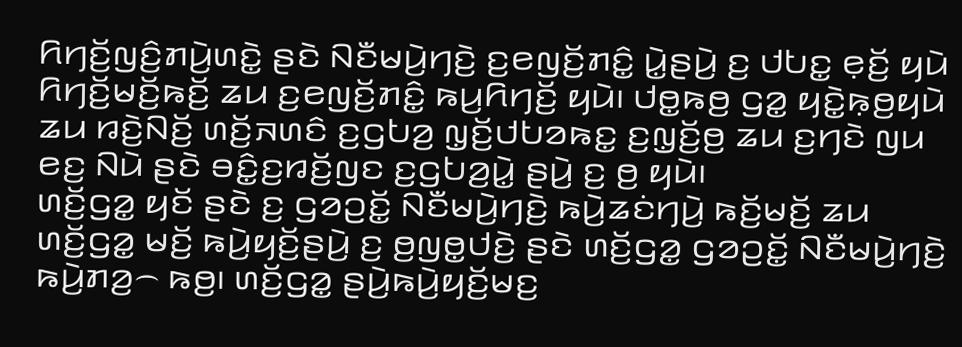ꤖꤚꤢꤩ꤬ꤜꤢꤨ꤬ꤊꤣꤧ꤬ꤛꤢꤧ꤭ ꤔꤢꤧ ꤡꤢꤪꤗꤣꤧ꤬ꤚꤢꤧ꤬ ꤢ꤬ꤕꤜꤢꤩ꤬ꤊꤢꤨ꤭ ꤣꤧ꤭ꤔꤣꤧ꤬ ꤢ꤬ ꤓꤝꤢ꤭ ꤕ꤫ꤢꤩ꤬ ꤟꤣꤧ ꤖꤚꤢꤩ꤬ꤗꤢꤩ꤬ꤒꤢꤩ꤬ ꤘꤣ ꤢ꤬ꤕꤜꤢꤩ꤬ꤊꤢꤨ꤭ ꤒꤣ꤬ꤖꤚꤢꤩ꤬ ꤟꤣꤧ꤯ ꤓꤥ꤭ꤒꤥ꤬ ꤞꤤ꤭ ꤟꤢꤧ꤭ꤒ꤫ꤥ꤬ꤟꤣꤧ ꤘꤣ ꤙꤢꤧ꤬ꤡꤢꤩ꤬ ꤛꤢꤩ꤬ꤏꤛꤢꤨ ꤢ꤬ꤞꤝꤤ꤬ ꤜ꤫ꤢꤩ꤬ꤓꤝꤤꤒꤢ꤭ ꤢ꤬ꤜ꤫ꤢꤩ꤬ꤥ꤬ ꤘꤣ ꤢ꤬ꤚꤢꤧ ꤜꤣ ꤕꤢ꤬ ꤡꤣꤧ ꤔꤢꤧ ꤋꤢꤨ꤭ꤢ꤬ꤙꤢꤩ꤬ꤜꤢ ꤢ꤬ꤞꤝꤤ꤬ꤣꤧ꤭ ꤔꤣꤧ꤬ ꤢ꤬ ꤥ꤬ ꤟꤣꤧ꤯
ꤛꤢꤩ꤬ꤞꤤ꤭ ꤟꤢꤩ ꤔꤢꤧ ꤢ꤬ ꤞꤤꤑꤢꤩ꤭ ꤡꤢꤪꤗꤣꤧ꤬ꤚꤢꤧ꤬ ꤒꤣꤧ꤬ꤘꤢꤦꤚꤣꤧ꤬ ꤒꤢꤩ꤬ꤗꤢꤩ꤬ ꤘꤣ ꤛꤢꤩ꤬ꤞꤤ꤭ ꤗꤢꤩ꤬ ꤒꤣꤧ꤬ꤟꤢꤩ꤬ꤔꤣꤧ꤬ ꤢ꤬ ꤥ꤬ꤜꤥ꤭ꤓꤢꤧ꤬ ꤔꤢꤧ ꤛꤢꤩ꤬ꤞꤤ꤭ ꤞꤤꤑꤢꤩ꤭ ꤡꤢꤪꤗꤣꤧ꤬ꤚꤢꤧ꤬ ꤒꤣꤧ꤬ꤊꤤ꤬꤮ ꤒꤥ꤬꤯ ꤛꤢꤩ꤬ꤞꤤ꤭ ꤔꤣꤧ꤬ꤒꤣꤧ꤬ꤟꤢꤩ꤬ꤗꤢ꤬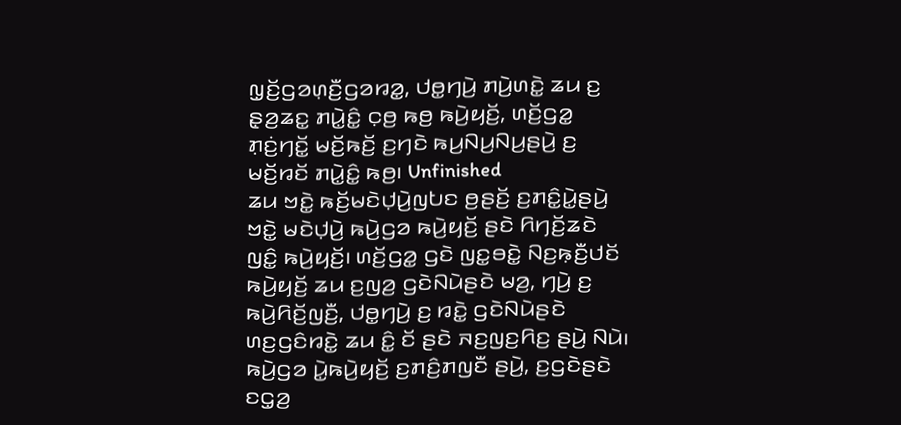ꤜ꤫ꤢꤩ꤬ꤞꤤꤛ꤫ꤢꤪ꤬ꤞꤤꤙꤤ꤭, ꤓꤥ꤭ꤚꤣꤧ꤬ ꤊꤣꤧ꤬ꤛꤢꤧ꤭ ꤘꤣ ꤢ꤬ ꤔ꤫ꤤ꤬ꤘꤢ꤭ ꤊꤣꤧ꤭ꤢꤨ꤭ ꤍ꤫ꤥ꤬ ꤒꤥ꤬ ꤒꤣꤧ꤬ꤟꤢꤩ꤬, ꤛꤢꤩ꤬ꤞꤤ꤭ ꤊ꤫ꤢꤦ꤬ꤚꤢꤩ꤭ ꤗꤢꤩ꤬ꤒꤢꤩ꤬ ꤢ꤬ꤚꤢꤧ ꤒꤣ꤬ꤡꤣ꤬ꤡꤣ꤬ꤔꤣꤧ꤬ ꤢ꤬ ꤗꤢꤩ꤬ꤙꤢꤩ ꤊꤣꤧ꤭ꤢꤨ꤭ ꤒꤥ꤬꤯ Unfinished
ꤘꤣ ꤠꤢꤧ꤭ ꤒꤢꤩ꤬ꤗꤢꤧꤓ꤫ꤣꤧ꤬ꤜꤝꤢ ꤥ꤬ꤔꤢꤩ꤬ ꤢ꤬ꤊꤢꤨ꤭ꤣꤧ꤭ꤔꤣꤧ꤬ ꤠꤢꤧ꤭ ꤗꤢꤧꤓ꤫ꤣꤧ꤬ ꤒꤣꤧ꤬ꤞꤤ ꤒꤣꤧ꤬ꤟꤢꤩ꤬ ꤔꤢꤧ ꤖꤚꤢꤩ꤬ꤘꤢꤧ ꤜꤢꤨ꤭ ꤒꤣꤧ꤬ꤟꤢꤩ꤬꤯ ꤛꤢꤩ꤬ꤞꤤ꤭ ꤞꤢꤧ ꤜꤢ꤭ꤋꤢꤧ꤭ ꤡꤢ꤬ꤒ꤫ꤢꤪ꤬ꤓꤢꤩ ꤒꤣꤧ꤬ꤟꤢꤩ꤬ ꤘꤣ ꤢ꤬ꤜꤤ꤬ ꤞꤢꤧꤡꤣꤧꤔꤢꤧ ꤗꤤ꤬, ꤚꤣꤧ꤬ ꤢ꤬ ꤒꤣꤧ꤬ꤖꤢꤩ꤬ꤜꤢꤪ꤬, ꤓꤥ꤭ꤚꤣꤧ꤬ ꤢ꤬ ꤙꤢꤧ꤭ ꤞꤢꤧꤡꤣꤧꤔꤢꤧ ꤛꤢ꤬ꤞꤢꤨꤙꤢꤧ꤭ ꤘꤣ ꤢꤨ꤭ ꤢꤩ ꤔꤢꤧ ꤏꤢ꤬ꤜꤢ꤬ꤖꤢ꤬ ꤔꤣꤧ꤬ ꤡꤣꤧ꤯ ꤒꤣꤧ꤬ꤞꤤ ꤣꤧ꤭ꤒꤣꤧ꤬ꤟꤢꤩ꤬ ꤢ꤬ꤊꤢꤨ꤬ꤊꤜꤢꤪ ꤔꤣꤧ꤬, ꤢ꤬ꤞꤢꤧꤔꤢꤧ ꤢꤞ꤫ꤤ꤬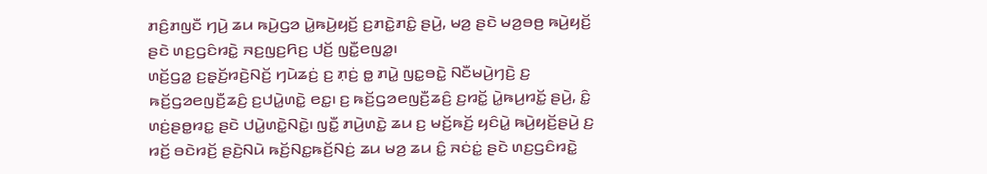ꤊꤢꤨ꤬ꤊꤜꤢꤪ ꤚꤣꤧ꤬ ꤘꤣ ꤒꤣꤧ꤬ꤞꤤ ꤣꤧ꤭ꤒꤣꤧ꤬ꤟꤢꤩ꤬ ꤢ꤬ꤊꤢꤧ꤭ꤊꤢꤨ꤭ ꤔꤣꤧ꤬, ꤗꤤ꤬ ꤔꤢꤧ ꤗꤤ꤬ꤋꤥ꤬ ꤒꤣꤧ꤬ꤟꤢꤩ꤬ ꤔꤢꤧ ꤛꤢ꤬ꤞꤢꤨꤙꤢꤧ꤭ ꤏꤢ꤬ꤜꤢ꤬ꤖꤢ꤬ ꤓꤢꤩ꤬ ꤜꤢꤪ꤭ꤕꤜꤤ꤭꤯
ꤛꤢꤩ꤬ꤞꤤ꤭ ꤢ꤬ꤔ꤫ꤢꤩ꤬ꤙꤢꤧ꤬ꤡꤢꤩ꤬ ꤚꤣꤧꤘꤢꤦ꤬ ꤢ꤬ ꤊ꤫ꤢꤦ꤬ ꤥ꤭ ꤊꤣꤧ꤭ ꤜꤢ꤭ꤋꤢꤧ꤭ ꤡꤢꤪꤗꤣꤧ꤬ꤚꤢꤧ꤬ ꤢ꤬ ꤒꤢꤩ꤬ꤞꤤꤕꤜꤢꤪ꤬ꤘꤢꤨ꤬ ꤢ꤬ꤓꤣꤧ꤭ꤛꤢꤧ꤭ ꤕꤢ꤭꤯ ꤢ꤬ ꤒꤢꤩ꤬ꤞꤤꤕꤜꤢꤪ꤬ꤘꤢꤨ꤬ ꤢ꤬ꤙꤢꤩ꤭ ꤣꤧ꤭ꤒꤣ꤬ꤙꤢꤩ꤭ ꤔꤣꤧ꤬, ꤢꤨ꤭ ꤛꤢꤦ꤬ꤔꤥ꤭ꤙꤢ꤭ ꤔꤢꤧ ꤓꤣꤧ꤭ꤛꤢꤧ꤭ꤡꤢꤧ꤭꤯ ꤜꤢꤪ꤭ ꤊꤣꤧ꤬ꤛꤢꤧ꤭ ꤘꤣ ꤢ꤬ ꤗꤢꤩ꤬ꤒꤢꤩ꤬ ꤟꤢꤨꤣꤧ꤭ ꤒꤣꤧ꤬ꤟꤢꤩ꤬ꤔꤣꤧ꤬ ꤢ꤬ ꤙꤢꤩ꤬ ꤋꤢꤧꤙꤢꤩ꤬ ꤔꤢꤧ꤬ꤡꤣꤧ ꤒꤢꤩ꤬ꤡꤢ꤭ꤒꤢꤩ꤬ꤡꤢꤦ꤬ ꤘꤣ ꤗꤤ꤬ ꤘꤣ ꤢꤨ꤭ ꤏꤢꤦꤢꤦ꤭ ꤔꤢꤧ ꤛꤢ꤬ꤞꤢꤨꤙꤢꤧ꤭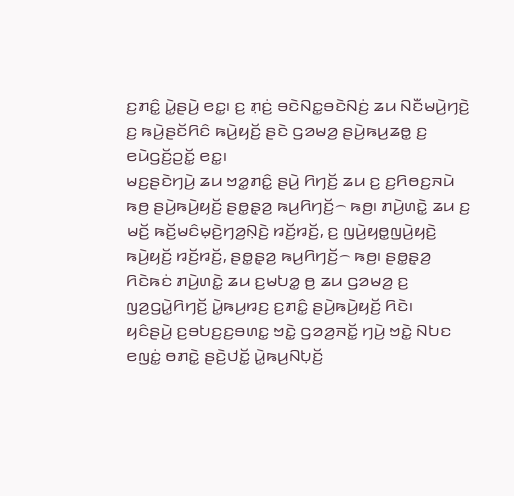ꤢ꤬ꤊꤢꤨ꤭ ꤣꤧ꤭ꤔꤣꤧ꤬ ꤕꤢ꤭꤯ ꤢ꤬ ꤊ꤫ꤢꤦ꤬ ꤋꤢꤧꤡꤢ꤭ꤋꤢꤧꤡꤢꤦ꤬ ꤘꤣ ꤡꤢꤪꤗꤣꤧ꤬ꤚꤢꤧ꤬ ꤢ꤬ ꤒꤣꤧ꤬ꤔꤢꤩꤖꤢꤨ ꤒꤣꤧ꤬ꤟꤢꤩ꤬ ꤔꤢꤧ ꤞꤤꤗꤤ꤬ ꤔꤣꤧ꤬ꤒꤣ꤬ꤘꤥ꤭ ꤢ꤬ ꤕꤣꤧꤞꤢꤩ꤬ꤑꤢꤩ꤭ ꤕꤢ꤭꤯
ꤗꤢ꤬ꤔꤢꤧꤚꤣꤧ꤬ ꤘꤣ ꤠꤤ꤭ꤊꤢꤨ꤭ ꤔꤣꤧ꤬ ꤖꤚꤢꤩ꤬ ꤘꤣ ꤢ꤬ ꤢ꤬ꤖꤥꤢ꤬ꤏꤣꤧ ꤒꤥ꤬ ꤔꤣꤧ꤬ꤒꤣꤧ꤬ꤟꤢꤩ꤬ ꤔꤥ꤭ꤔ꤫ꤤ꤬ ꤒꤣ꤬ꤖꤚꤢꤩ꤬꤮ ꤒꤥ꤬꤯ ꤊꤣꤧ꤬ꤛꤢꤧ꤭ ꤘꤣ ꤢ꤬ ꤗꤢꤩ꤬ ꤒꤢꤩ꤬ꤗꤢꤨꤗ꤫ꤢꤧ꤬ꤚꤤ꤬ꤡ꤫ꤢꤧ꤬ ꤙꤢꤩ꤬ꤙꤢꤩ꤬, ꤢ꤬ ꤜꤣꤧ꤬ꤟꤥ꤭ꤜꤣꤧ꤬ꤟꤢꤧ꤬ ꤒꤣꤧ꤬ꤟꤢꤩ꤬ ꤙꤢꤩ꤬ꤙꤢꤩ꤬, ꤔꤥ꤭ꤔ꤫ꤤ꤬ ꤒꤣ꤬ꤖꤚꤢꤩ꤬꤮ ꤒꤥ꤬꤯ ꤔꤥ꤭ꤔ꤫ꤤ꤬ ꤖꤢꤧꤒꤢꤦ ꤊꤣꤧ꤬ꤛꤢꤧ꤭ ꤘꤣ ꤢ꤬ꤗꤝꤤ꤭ ꤥ꤬ ꤘꤣ ꤞꤤꤗꤤ꤬ ꤢ꤬ ꤜꤤ꤬ꤞꤣꤧ꤭ꤖꤚꤢꤩ꤬ ꤣꤧ꤭ꤒꤣ꤬ꤙꤢ꤬ ꤢ꤬ꤊꤢꤨ꤭ ꤔꤣꤧ꤬ꤒꤣꤧ꤬ꤟꤢꤩ꤬ ꤖꤢꤧ꤯
ꤟꤢꤨꤔꤣꤧ꤬ ꤢ꤬ꤋꤝꤢ꤬ꤢ꤬ꤋꤛꤢ꤭ ꤠꤢꤧ꤭ ꤞꤤꤤ꤬ꤏꤢꤩ꤭ ꤚꤣꤧ꤬ ꤠꤢꤧ꤭ ꤡꤝꤢ ꤕꤜꤢꤦ꤭ ꤥꤊꤢꤧ꤭ ꤔꤢꤧ꤬ꤓꤢꤩ꤭ ꤣꤧ꤭ꤒꤣ꤬ꤡꤝ꤫ꤢꤩ꤬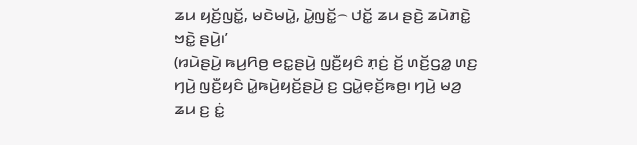ꤘꤣ ꤟꤢꤩ꤬ꤜꤢꤩ꤭, ꤗꤢꤧꤗꤣꤧ꤭, ꤣꤧ꤭ꤜꤢꤩ꤭꤮ ꤓꤢꤩ꤭ ꤘꤣ ꤔꤢꤧ꤬ ꤘꤣꤧꤊꤢꤧ꤭ ꤠꤢꤧ꤭ ꤔꤣꤧ꤬꤯’
(ꤙꤣꤧꤔꤣꤧ꤬ ꤒꤣ꤬ꤖꤥ꤬ ꤕꤢ꤭ꤔꤣꤧ꤬ ꤜꤢꤪ꤬ꤟꤢꤨ ꤊ꤫ꤢꤦ꤬ ꤢꤩ꤬ ꤛꤢꤩ꤬ꤞꤤ꤭ ꤛꤢ꤬ ꤚꤣꤧ꤬ ꤜꤢꤪ꤬ꤟꤢꤨ ꤣꤧ꤭ꤒꤣꤧ꤬ꤟꤢꤩ꤬ꤔꤣꤧ꤬ ꤢ꤬ ꤞꤣꤧ꤭ꤕ꤫ꤢꤩ꤬ꤒꤥ꤬꤯ ꤚꤣꤧ꤬ ꤗꤤ꤬ ꤘꤣ ꤢ꤬ ꤢꤦ꤭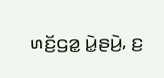ꤛꤢꤩ꤬ꤞꤤ꤭ ꤣꤧ꤭ꤔꤣꤧ꤬, ꤢ꤬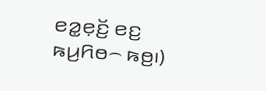ꤕꤤ꤭ꤕ꤫ꤢꤩ꤬ ꤕꤢ꤬ ꤒꤣ꤬ꤖꤥ꤮ ꤒꤥ꤬꤯)